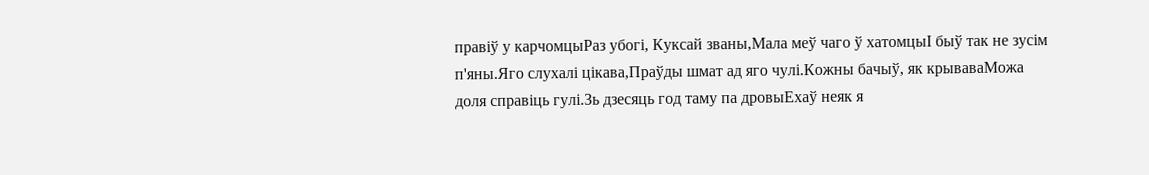правіў у карчомцыРаз убогі, Куксай званы,Мала меў чаго ў хатомцыI быў так не зусім п'яны.Яго слухалі цікава,Праўды шмат ад яго чулі.Кожны бачыў, як крываваМожа
доля справіць гулі.Зь дзесяць год таму па дровыЕхаў неяк я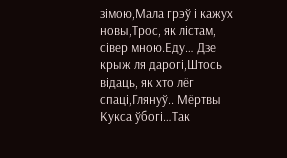зімою,Мала грэў і кажух новы,Трос, як лістам, сівер мною.Еду… Дзе крыж ля дарогі,Штось відаць, як хто лёг спаці,Глянуў.. Мёртвы Кукса ўбогі…Так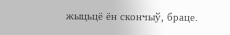жыцьцё ён скончыў, браце.